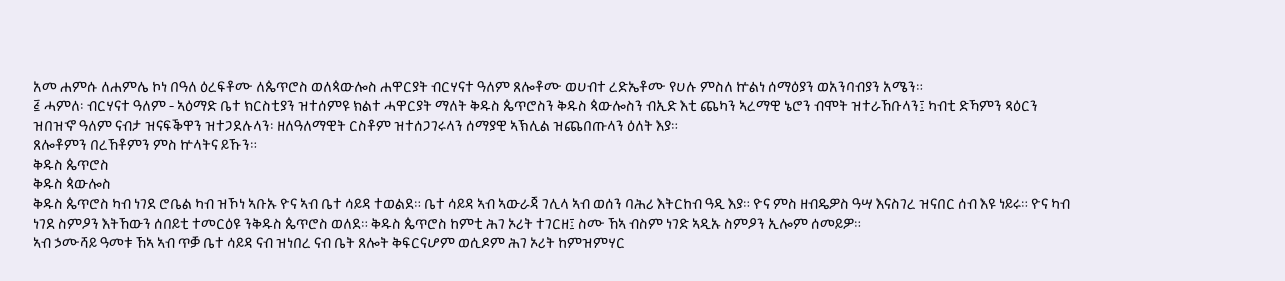አመ ሐምሱ ለሐምሌ ኮነ በዓለ ዕረፍቶሙ ለጴጥሮስ ወለጳውሎስ ሐዋርያት ብርሃናተ ዓለም ጸሎቶሙ ወሀብተ ረድኤቶሙ የሀሉ ምስለ ኵልነ ሰማዕያን ወአንባብያን አሜን።
፭ ሓምለ፡ ብርሃናተ ዓለም - ኣዕማድ ቤተ ክርስቲያን ዝተሰምዩ ክልተ ሓዋርያት ማለት ቅዱስ ጴጥሮስን ቅዱስ ጳውሎስን ብኢድ እቲ ጨካን ኣረማዊ ኔሮን ብሞት ዝተራኸቡላን፤ ካብቲ ድኻምን ጻዕርን ዝበዝኆ ዓለም ናብታ ዝናፍቕዋን ዝተጋደሉላን፡ ዘለዓለማዊት ርስቶም ዝተሰጋገሩላን ሰማያዊ ኣኽሊል ዝጨበጡላን ዕለት እያ።
ጸሎቶምን በረኸቶምን ምስ ኵላትና ይኹን።
ቅዱስ ጴጥሮስ
ቅዱስ ጳውሎስ
ቅዱስ ጴጥሮስ ካብ ነገደ ሮቤል ካብ ዝኾነ ኣቡኡ ዮና ኣብ ቤተ ሳይዳ ተወልደ። ቤተ ሳይዳ ኣብ ኣውራጃ ገሊላ ኣብ ወሰን ባሕሪ እትርከብ ዓዲ እያ። ዮና ምስ ዘብዴዎስ ዓሣ እናስገረ ዝናበር ሰብ እዩ ነይሩ። ዮና ካብ ነገደ ስምዖን እትኸውን ሰበይቲ ተመርዕዩ ንቅዱስ ጴጥሮስ ወለደ። ቅዱስ ጴጥሮስ ከምቲ ሕገ ኦሪት ተገርዘ፤ ስሙ ኸኣ ብስም ነገድ ኣዲኡ ስምዖን ኢሎም ሰመይዎ።
ኣብ ኃሙሻይ ዓመቱ ኸኣ ኣብ ጥቓ ቤተ ሳይዳ ናብ ዝነበረ ናብ ቤት ጸሎት ቅፍርናሆም ወሲዶም ሕገ ኦሪት ከምዝምሃር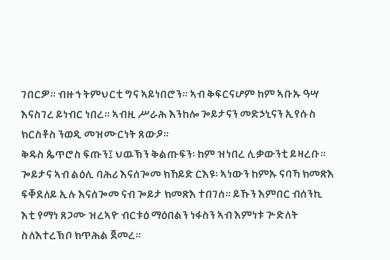ገበርዎ። ብዙኅ ትምህርቲ ግና ኣይነበሮን። ኣብ ቅፍርናሆም ከም ኣቡኡ ዓሣ እናስገረ ይነብር ነበረ። ኣብዚ ሥራሕ እንከሎ ጐይታናን መድኃኒናን ኢየሱስ ክርስቶስ ንወዲ መዝሙርነት ጸውዖ።
ቅዱስ ጴጥሮስ ፍጡን፤ ህዉኽን ቅልጡፍን፡ ከም ዝነበረ ሊቃውንቲ ይዛረቡ። ጐይታና ኣብ ልዕሊ ባሕሪ እናሰጐመ ክኸይድ ርእዩ፡ ኣነውን ከምኡ ናባኻ ክመጽእ ፍቐደለይ ኢሉ እናሰጐመ ናብ ጐይታ ክመጽእ ተበገሰ። ይኹን እምበር ብሰንኪ እቲ የማነ ጸጋሙ ዝረኣዮ ብርቱዕ ማዕበልን ነፋስን ኣብ እምነቱ ጕድለት ስለእተረኽቦ ክጥሕል ጀመረ።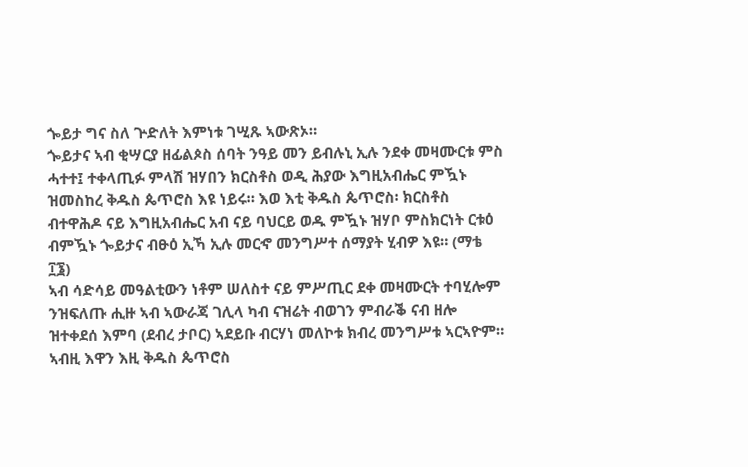ጐይታ ግና ስለ ጕድለት እምነቱ ገሢጹ ኣውጽኦ።
ጐይታና ኣብ ቂሣርያ ዘፊልጶስ ሰባት ንዓይ መን ይብሉኒ ኢሉ ንደቀ መዛሙርቱ ምስ ሓተተ፤ ተቀላጢፉ ምላሽ ዝሃበን ክርስቶስ ወዲ ሕያው እግዚአብሔር ምዃኑ ዝመስከረ ቅዱስ ጴጥሮስ እዩ ነይሩ። እወ እቲ ቅዱስ ጴጥሮስ፡ ክርስቶስ ብተዋሕዶ ናይ እግዚአብሔር አብ ናይ ባህርይ ወዱ ምዃኑ ዝሃቦ ምስክርነት ርቱዕ ብምዃኑ ጐይታና ብፁዕ ኢኻ ኢሉ መርኆ መንግሥተ ሰማያት ሂብዎ እዩ። (ማቴ ፲፮)
ኣብ ሳድሳይ መዓልቲውን ነቶም ሠለስተ ናይ ምሥጢር ደቀ መዛሙርት ተባሂሎም ንዝፍለጡ ሒዙ ኣብ ኣውራጃ ገሊላ ካብ ናዝሬት ብወገን ምብራቕ ናብ ዘሎ ዝተቀደሰ እምባ (ደብረ ታቦር) ኣደይቡ ብርሃነ መለኮቱ ክብረ መንግሥቱ ኣርኣዮም። ኣብዚ እዋን እዚ ቅዱስ ጴጥሮስ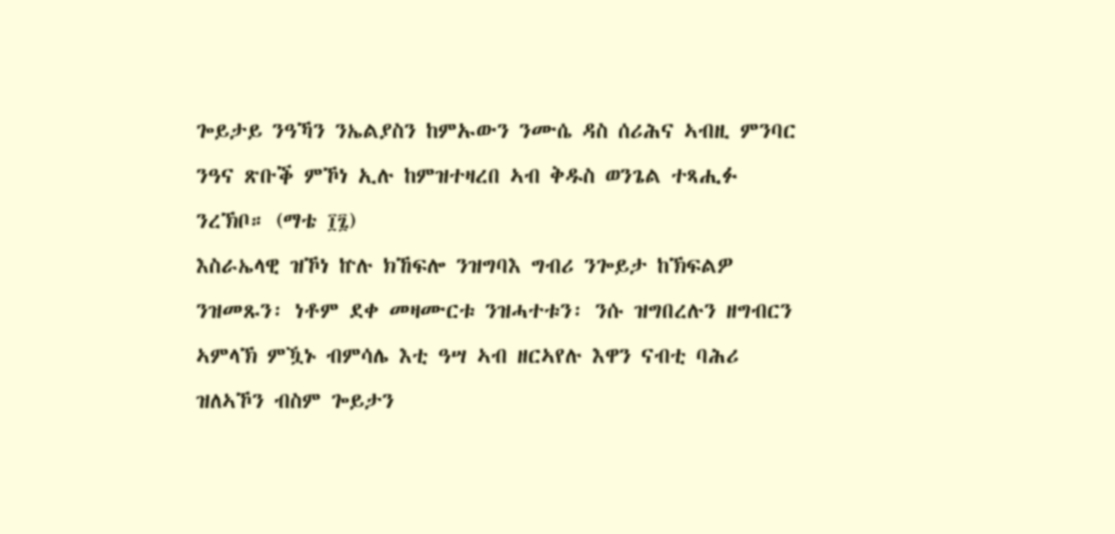ጐይታይ ንዓኻን ንኤልያስን ከምኡውን ንሙሴ ዳስ ሰሪሕና ኣብዚ ምንባር ንዓና ጽቡቕ ምኾነ ኢሉ ከምዝተዛረበ ኣብ ቅዱስ ወንጌል ተጻሒፉ ንረኽቦ። (ማቴ ፲፯)
እስራኤላዊ ዝኾነ ኵሉ ክኸፍሎ ንዝግባእ ግብሪ ንጐይታ ከኽፍልዎ ንዝመጹን፡ ነቶም ደቀ መዛሙርቱ ንዝሓተቱን፡ ንሱ ዝግበረሉን ዘግብርን ኣምላኽ ምዃኑ ብምሳሌ እቲ ዓሣ ኣብ ዘርኣየሉ እዋን ናብቲ ባሕሪ ዝለኣኾን ብስም ጐይታን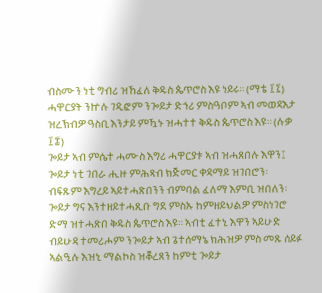ብስሙን ነቲ ግብሪ ዝኸፈለ ቅዱስ ጴጥሮስ እዩ ነይሩ። (ማቴ ፲፯) ሓዋርያት ንኵሉ ገዲፎም ንጐይታ ድኅሪ ምስዓቦም ኣብ መወዳእታ ዝረኽብዎ ዓስቢ እንታይ ምዃኑ ዝሓተተ ቅዱስ ጴጥሮስ እዩ። (ሉቃ ፲፰)
ጐይታ ኣብ ምሴተ ሓሙስ እግሪ ሓዋርያቱ ኣብ ዝሓጸበሉ እዋን፤ ጐይታ ነቲ ገበራ ሒዙ ምሕጻብ ክጅመር ቀዳማይ ዝገበሮን፡ ብፍጹም እግረይ ኣይተሓጽበንን ብምባል ፈለማ እምቢ ዝበለን፡ ጐይታ ግና እንተዘይተሓጺቡ ግደ ምስኡ ከምዘይህልዎ ምስነገሮ ድማ ዝተሓጽበ ቅዱስ ጴጥሮስ እዩ። ኣብቲ ፈተኒ እዋን ኣይሁድ ብይሁዳ ተመሪሖም ንጐይታ ኣብ ጌተሰማኔ ክሕዝዎ ምስ መጹ ሰይፉ ኣልዒሉ እዝኒ ማልኮስ ዝቖረጸን ከምቲ ጐይታ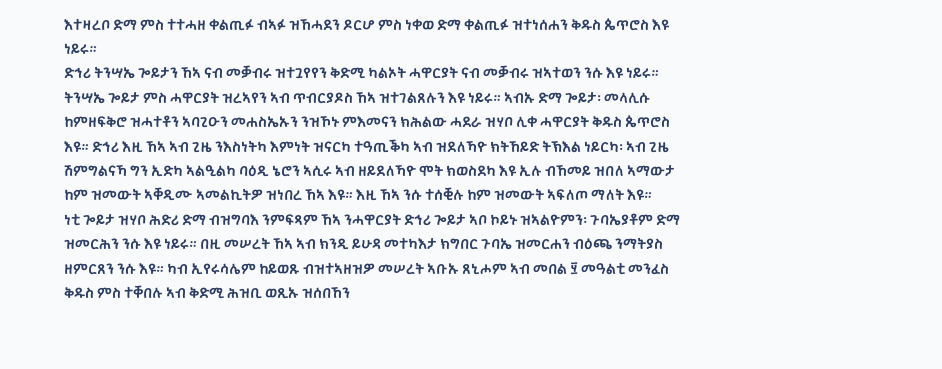እተዛረቦ ድማ ምስ ተተሓዘ ቀልጢፉ ብኣፉ ዝኸሓደን ዶርሆ ምስ ነቀወ ድማ ቀልጢፉ ዝተነሰሐን ቅዱስ ጴጥሮስ እዩ ነይሩ።
ድኅሪ ትንሣኤ ጐይታን ኸኣ ናብ መቓብሩ ዝተጓየየን ቅድሚ ካልኦት ሓዋርያት ናብ መቓብሩ ዝኣተወን ንሱ እዩ ነይሩ። ትንሣኤ ጐይታ ምስ ሓዋርያት ዝረኣየን ኣብ ጥብርያዶስ ኸኣ ዝተገልጸሉን እዩ ነይሩ። ኣብኡ ድማ ጐይታ፡ መላሊሱ ከምዘፍቅሮ ዝሓተቶን ኣባጊዑን መሐስኤኡን ንዝኾኑ ምእመናን ክሕልው ሓደራ ዝሃቦ ሊቀ ሓዋርያት ቅዱስ ጴጥሮስ እዩ። ድኅሪ እዚ ኸኣ ኣብ ጊዜ ንእስነትካ እምነት ዝናርካ ተዓጢቕካ ኣብ ዝደለኻዮ ክትኸይድ ትኽእል ነይርካ፡ ኣብ ጊዜ ሽምግልናኻ ግን ኢድካ ኣልዒልካ ባዕዲ ኔሮን ኣሲሩ ኣብ ዘይደለኻዮ ሞት ክወስደካ እዩ ኢሉ ብኸመይ ዝበለ ኣማውታ ከም ዝመውት ኣቐዲሙ ኣመልኪትዎ ዝነበረ ኸኣ እዩ። እዚ ኸኣ ንሱ ተሰቒሉ ከም ዝመውት ኣፍለጦ ማለት እዩ።
ነቲ ጐይታ ዝሃቦ ሕድሪ ድማ ብዝግባእ ንምፍጻም ኸኣ ንሓዋርያት ድኅሪ ጐይታ ኣቦ ኮይኑ ዝኣልዮምን፡ ጉባኤያቶም ድማ ዝመርሕን ንሱ እዩ ነይሩ። በዚ መሠረት ኸኣ ኣብ ክንዲ ይሁዳ መተካእታ ክግበር ጉባኤ ዝመርሐን ብዕጫ ንማትያስ ዘምርጸን ንሱ እዩ። ካብ ኢየሩሳሌም ከይወጹ ብዝተኣዘዝዎ መሠረት ኣቡኡ ጸኒሖም ኣብ መበል ፶ መዓልቲ መንፈስ ቅዱስ ምስ ተቐበሉ ኣብ ቅድሚ ሕዝቢ ወጺኡ ዝሰበኸን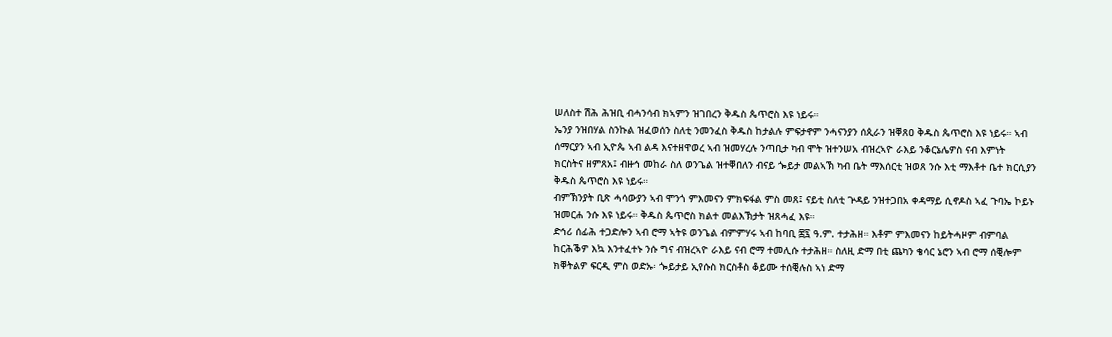ሠለስተ ሽሕ ሕዝቢ ብሓንሳብ ክኣምን ዝገበረን ቅዱስ ጴጥሮስ እዩ ነይሩ።
ኤንያ ንዝበሃል ስንኩል ዝፈወሰን ስለቲ ንመንፈስ ቅዱስ ከታልሉ ምፍታኖም ንሓናንያን ሰጲራን ዝቐጸዐ ቅዱስ ጴጥሮስ እዩ ነይሩ። ኣብ ሰማርያን ኣብ ኢዮጴ ኣብ ልዳ እናተዘዋወረ ኣብ ዝመሃረሉ ንጣቢታ ካብ ሞት ዝተንሠአ ብዝረኣዮ ራእይ ንቆርኔሌዎስ ናብ እምነት ክርስትና ዘምጸአ፤ ብዙኅ መከራ ስለ ወንጌል ዝተቐበለን ብናይ ጐይታ መልኣኽ ካብ ቤት ማእሰርቲ ዝወጸ ንሱ እቲ ማእቶተ ቤተ ክርሲያን ቅዱስ ጴጥሮስ እዩ ነይሩ።
ብምኽንያት ቢጽ ሓሳውያን ኣብ ሞንጎ ምእመናን ምክፍፋል ምስ መጸ፤ ናይቲ ስለቲ ጕዳይ ንዝተጋበአ ቀዳማይ ሲኖዶስ ኣፈ ጉባኤ ኮይኑ ዝመርሐ ንሱ እዩ ነይሩ። ቅዱስ ጴጥሮስ ክልተ መልእኽታት ዝጸሓፈ እዩ።
ድኅሪ ሰፊሕ ተጋድሎን ኣብ ሮማ ኣትዩ ወንጌል ብምምሃሩ ኣብ ከባቢ ፷፯ ዓ.ም. ተታሕዘ። እቶም ምእመናን ከይትሓዞም ብምባል ከርሕቕዎ እኳ እንተፈተኑ ንሱ ግና ብዝረኣዮ ራእይ ናብ ሮማ ተመሊሱ ተታሕዘ። ስለዚ ድማ በቲ ጨካን ቄሳር ኔሮን ኣብ ሮማ ሰቒሎም ክቐትልዎ ፍርዲ ምስ ወድኡ፡ ጐይታይ ኢየሱስ ክርስቶስ ቆይሙ ተሰቒሉስ ኣነ ድማ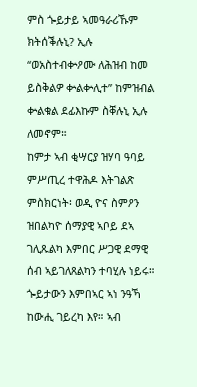ምስ ጐይታይ ኣመዓራሪኹም ክትሰቕሉኒ? ኢሉ “ወአስተብቍዖሙ ለሕዝብ ከመ ይስቅልዎ ቍልቍሊተ” ከምዝብል ቍልቁል ደፊእኩም ስቐሉኒ ኢሉ ለመኖም።
ከምታ ኣብ ቂሣርያ ዝሃባ ዓባይ ምሥጢረ ተዋሕዶ እትገልጽ ምስክርነት፡ ወዲ ዮና ስምዖን ዝበልካዮ ሰማያዊ ኣቦይ ደኣ ገሊጹልካ እምበር ሥጋዊ ደማዊ ሰብ ኣይገለጸልካን ተባሂሉ ነይሩ። ጐይታውን እምበኣር ኣነ ንዓኻ ከውሒ ገይረካ እየ። ኣብ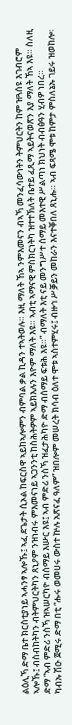ልዕሊኻ ድማ ቤተ ክርስቲያነይ ኣሓንፃ ኣሎኹ፤ ኣፈ ደጌታት ሲኦል ከፍርስዋ ኣይከኣሎምን ብምባል ቃል ኪዳን ተኣትወሉ። እዚ ማለት ኸኣ ንምእመናን ብኣኻ መንፈሳውነትን ትምህርትን ከም ዝጓሰዩ እገብሮም ኣሎኹ፤ ብስብከትካን ብትምህርትካን ጸኒዖም ንዝነብሩ ምእመናነይ ኣጋንንቲ ከስሕትዎም ኣይክእሉን እዮም ማለት እዩ። ኣብቲ ኣማናዊ ምስክርነትካ ዝተተኽለት ቤተይ ፈጺማ ኣይትናወጽን እያ ማለት ኸኣ እዩ። ስለዚ ድማ “ኣብ ምድሪ ንስኻ ዝኣሠርካዮ ብሰማይ እሡር እዩ፤ ኣብ ምድሪ ንስኻ ዝፈታሕካዮ ድማ ብሰማይ ፍቱሕ እዩ።” ብማለት እቲ ናይ መንግሥተ ሰማይ መእተዊ ሥልጣነ ክህነት ብብፅዓን ሂብዎ ነበረ።
ካብኡ ሽዑ ጀሚሩ ድማ በቲ “ሑሩ ወመሀሩ ውስተ ኵሉ አጽናፈ ዓለም” ዝበሎም መሠረት ክሳብ ዕለተ ሞቱ ኣስተምሂሩ፤ ብዙኅ ሥቓይን መከራን እናተቐበለ ጸኒሑ። ኣብ ፍጻሜ ሞቱ ከምታ ምስለኔኡ ገይሩ ዝወከሎ፡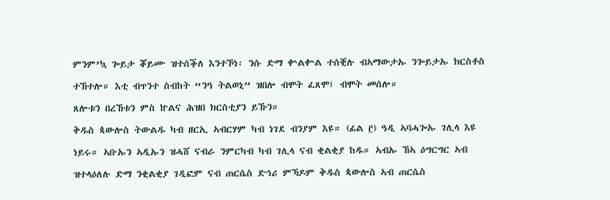ምንም’ኳ ጐይታ ቖይሙ ዝተሰቕለ እንተኾነ፡ ንሱ ድማ ቍልቍል ተሰቒሉ ብኣማውታኡ ንጐይታኡ ክርስቶስ ተኸተሎ። እቲ ብጥንተ ስብከት “ንዓ ትልወኒ” ዝበሎ ብሞት ፈጸሞ፤ ብሞት መሰሎ።
ጸሎቱን በረኸቱን ምስ ኵልና ሕዝበ ክርስቲያን ይኹን።
ቅዱስ ጳውሎስ ትውልዱ ካብ ዘርኢ ኣብርሃም ካብ ነገደ ብንያም እዩ። (ፊል ፫) ዓዲ ኣባሓጐኡ ገሊላ እዩ ነይሩ። ኣቡኡን ኣዲኡን ዝሓሸ ናብራ ንምርካብ ካብ ገሊላ ናብ ቂልቂያ ከዱ። ኣብኡ ኸኣ ዕግርግር ኣብ ዝተላዕለሉ ድማ ንቂልቂያ ገዲፎም ናብ ጠርሴስ ድኅሪ ምኻዶም ቅዱስ ጳውሎስ ኣብ ጠርሴስ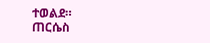ተወልደ።
ጠርሴስ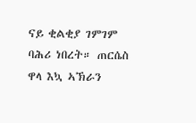ናይ ቂልቂያ ገምገም ባሕሪ ነበረት። ጠርሴስ ዋላ እኳ ኣኽራን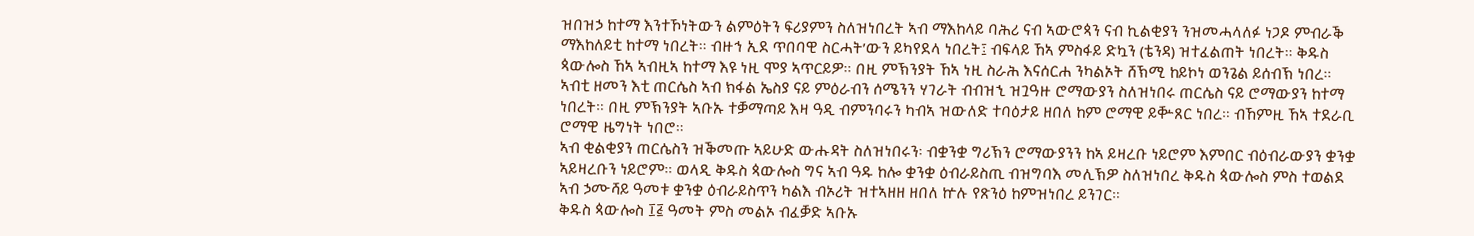ዝበዝኃ ከተማ እንተኾነትውን ልምዕትን ፍሪያምን ስለዝነበረት ኣብ ማእከላይ ባሕሪ ናብ ኣውሮጳን ናብ ኪልቂያን ንዝመሓላለፉ ነጋዶ ምብራቕ ማእከለይቲ ከተማ ነበረት። ብዙኅ ኢደ ጥበባዊ ስርሓት’ውን ይካየደላ ነበረት፤ ብፍላይ ኸኣ ምስፋይ ድኳን (ቴንዳ) ዝተፈልጠት ነበረት። ቅዱስ ጳውሎስ ኸኣ ኣብዚኣ ከተማ እዩ ነዚ ሞያ ኣጥርይዎ። በዚ ምኽንያት ኸኣ ነዚ ስራሕ እናሰርሐ ንካልኦት ሸኽሚ ከይኮነ ወንጌል ይሰብኽ ነበረ።
ኣብቲ ዘመን እቲ ጠርሴስ ኣብ ክፋል ኤስያ ናይ ምዕራብን ሰሜንን ሃገራት ብብዝኂ ዝጓዓዙ ሮማውያን ስለዝነበሩ ጠርሴስ ናይ ሮማውያን ከተማ ነበረት። በዚ ምኽንያት ኣቡኡ ተቓማጣይ እዛ ዓዲ ብምንባሩን ካብኣ ዝውለድ ተባዕታይ ዘበለ ከም ሮማዊ ይቝጸር ነበረ። ብኸምዚ ኸኣ ተደራቢ ሮማዊ ዜግነት ነበሮ።
ኣብ ቂልቂያን ጠርሴስን ዝቕመጡ ኣይሁድ ውሑዳት ስለዝነበሩን፡ ብቋንቋ ግሪኽን ሮማውያንን ከኣ ይዛረቡ ነይሮም እምበር ብዕብራውያን ቋንቋ ኣይዛረቡን ነይሮም። ወላዲ ቅዱስ ጳውሎስ ግና ኣብ ዓዱ ከሎ ቋንቋ ዕብራይስጢ ብዝግባእ መሊኽዎ ስለዝነበረ ቅዱስ ጳውሎስ ምስ ተወልደ ኣብ ኃሙሻይ ዓመቱ ቋንቋ ዕብራይስጥን ካልእ ብኦሪት ዝተኣዘዘ ዘበለ ኵሉ የጽንዕ ከምዝነበረ ይንገር።
ቅዱስ ጳውሎስ ፲፭ ዓመት ምስ መልኦ ብፈቓድ ኣቡኡ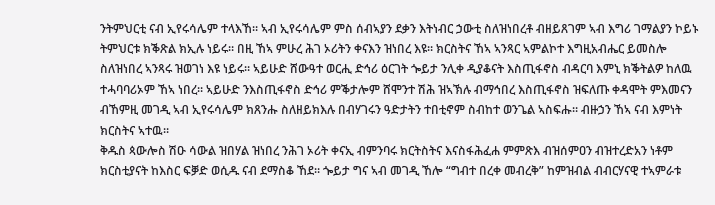ንትምህርቲ ናብ ኢየሩሳሌም ተላእኸ። ኣብ ኢየሩሳሌም ምስ ሰብኣያን ደቃን እትነብር ኃውቲ ስለዝነበረቶ ብዘይጸገም ኣብ እግሪ ገማልያን ኮይኑ ትምህርቱ ክቕጽል ክኢሉ ነይሩ። በዚ ኸኣ ምሁረ ሕገ ኦሪትን ቀናእን ዝነበረ እዩ። ክርስትና ኸኣ ኣንጻር ኣምልኮተ እግዚአብሔር ይመስሎ ስለዝነበረ ኣንጻሩ ዝወገነ እዩ ነይሩ። ኣይሁድ ሸውዓተ ወርሒ ድኅሪ ዕርገት ጐይታ ንሊቀ ዲያቆናት እስጢፋኖስ ብዳርባ እምኒ ክቕትልዎ ከለዉ ተሓባባሪኦም ኸኣ ነበረ። ኣይሁድ ንእስጢፋኖስ ድኅሪ ምቕታሎም ሸሞንተ ሽሕ ዝኣኽሉ ብማኅበረ እስጢፋኖስ ዝፍለጡ ቀዳሞት ምእመናን ብኸምዚ መገዲ ኣብ ኢየሩሳሌም ክጸንሑ ስለዘይክእሉ በብሃገሩን ዓድታትን ተበቲኖም ስብከተ ወንጌል ኣስፍሑ። ብዙኃን ኸኣ ናብ እምነት ክርስትና ኣተዉ።
ቅዱስ ጳውሎስ ሽዑ ሳውል ዝበሃል ዝነበረ ንሕገ ኦሪት ቀናኢ ብምንባሩ ክርትስትና እናስፋሕፈሐ ምምጽእ ብዝሰምዐን ብዝተረድአን ነቶም ክርስቲያናት ከእስር ፍቓድ ወሲዱ ናብ ደማስቆ ኸደ። ጐይታ ግና ኣብ መገዲ ኸሎ “ግብተ በረቀ መብረቅ” ከምዝብል ብብርሃናዊ ተኣምራቱ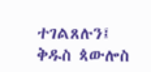ተገልጸሉን፤ ቅዱስ ጳውሎስ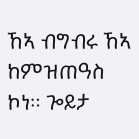ኸኣ ብግብሩ ኸኣ ከምዝጠዓስ ኮነ። ጐይታ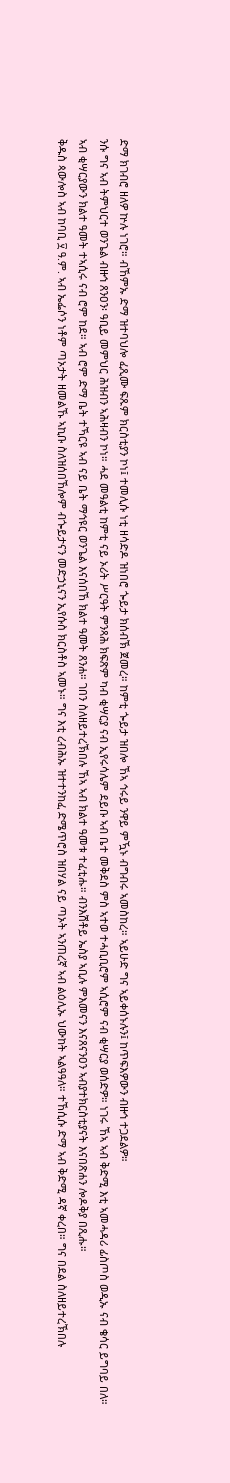ድማ ክገብሮ ዘለዎ ኵሉ ነገሮ። ብኸምኡ ድማ ዝተባህሎ ፈጺሙ ፍጹም ክርስቲያን ኮነ፤ ተመሊሱ ነቲ ዘሳድዶ ዝነበሮ ጐይታ ክሰብኽ ጀመረ። ከምቲ ጐይታ ዝበሎ ኸኣ ኅሩይ ንዋይ ምዃኑ ብግብሩ ኣመስከረ። ኣይሁድ ግና ኣይቀሰኑሉን፤ ከጥፍእዎውን ብዙኅ ተጋደልዎ።
ንሱ ግና ኣብ ትምህርተ ወንጌል ብዙኅ ጸንዐን፡ ዓቢይ መምህር ሕዝብን ኣሕዛብን ኮነ። ሓደ መዓልቲ ከምቲ ናይ ኦሪት ሥርዓት ምንጻሕ ክፍጽም ካብ ቂሣርያ ናብ ኢየሩሳሌም ደይቡ ኣብ ቤተ መቅደስ ምስ ኣተወ ተሓቢቢሮም ኣሲሮም ናብ ቂሣርያ ወሰድዎ። ነገሩ ኸኣ ኣብ ቅድሚ እቲ ኣመሓዳሪ ፊስጦስ ወዲኡ ናብ ቄሳር ይግባይ በለ። ኣብ ቂሣርያውን ክልተ ዓመት ተኣሲሩ ናብ ሮም ከደ። ኣብ ሮም ድማ ቤት ተኻርዩ ኣብ ናይ ቤት ማኅዩር ወንጌል እናሰበኸ ክልተ ዓመት ጸንሐ። ገበን ስለዘይተረኽበሉ ኸኣ ኣብ ክልተ ዓመቱ ተፈቲሑ። ብንእሽቶይ ኤስያ ኣቢሉ ምእመናን እናጸናንዐን ኣብያተክርስቲያናት እናበጽሐን ሎዶቅያ በጺሑ።
ቅዱስ ጳውሎስ ኣብ ከባቢ ፶ ዓ.ም. ኣብ ኤፌሶን ነቶም ጣኦታት ዘመልኹ ኣኪቡ ስለዝሰበኸሎም ብጐይታናን መድኃኒናን ኢየሱስ ክርስቶስ ኣመኑ። ግና እቲ ረብሕኡ ዝተተንከፈ ድሜጥሮስ ዝበሃል ናይ ጣኦት ኣንጠረኛ ኣብ ልዕሊኡ ህውከት ኣልዓዓለ። ተኸሲሱ ድማ ኣብ ቅድሚ ዳኛ ቀረበ። ግና በደል ስለዘይተረኽበሉ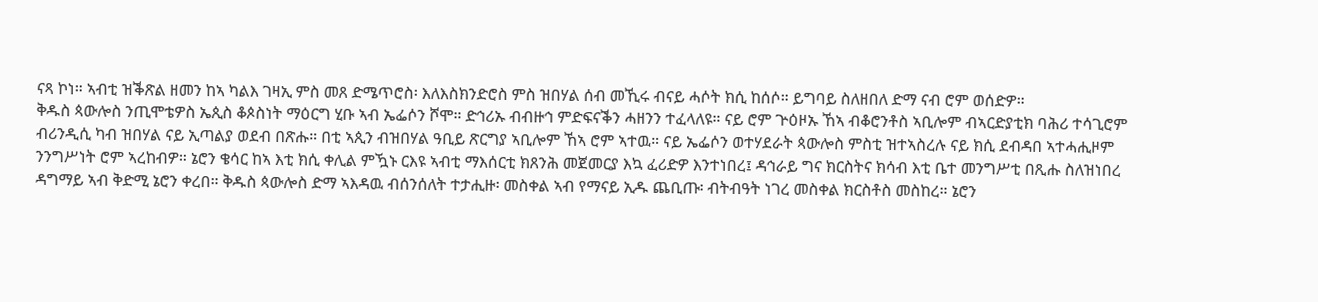ናጻ ኮነ። ኣብቲ ዝቕጽል ዘመን ከኣ ካልእ ገዛኢ ምስ መጸ ድሜጥሮስ፡ እለእስክንድሮስ ምስ ዝበሃል ሰብ መኺሩ ብናይ ሓሶት ክሲ ከሰሶ። ይግባይ ስለዘበለ ድማ ናብ ሮም ወሰድዎ።
ቅዱስ ጳውሎስ ንጢሞቴዎስ ኤጲስ ቆጶስነት ማዕርግ ሂቡ ኣብ ኤፌሶን ሾሞ። ድኅሪኡ ብብዙኅ ምድፍናቕን ሓዘንን ተፈላለዩ። ናይ ሮም ጕዕዞኡ ኸኣ ብቆሮንቶስ ኣቢሎም ብኣርድያቲክ ባሕሪ ተሳጊሮም ብሪንዲሲ ካብ ዝበሃል ናይ ኢጣልያ ወደብ በጽሑ። በቲ ኣጲን ብዝበሃል ዓቢይ ጽርግያ ኣቢሎም ኸኣ ሮም ኣተዉ። ናይ ኤፌሶን ወተሃደራት ጳውሎስ ምስቲ ዝተኣስረሉ ናይ ክሲ ደብዳበ ኣተሓሒዞም ንንግሥነት ሮም ኣረከብዎ። ኔሮን ቄሳር ከኣ እቲ ክሲ ቀሊል ምዃኑ ርእዩ ኣብቲ ማእሰርቲ ክጸንሕ መጀመርያ እኳ ፈሪድዎ እንተነበረ፤ ዳኅራይ ግና ክርስትና ክሳብ እቲ ቤተ መንግሥቲ በጺሑ ስለዝነበረ ዳግማይ ኣብ ቅድሚ ኔሮን ቀረበ። ቅዱስ ጳውሎስ ድማ ኣእዳዉ ብሰንሰለት ተታሒዙ፡ መስቀል ኣብ የማናይ ኢዱ ጨቢጡ፡ ብትብዓት ነገረ መስቀል ክርስቶስ መስከረ። ኔሮን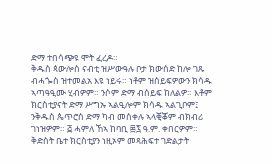ድማ ተበሳጭዩ ሞት ፈረዶ።
ቅዱስ ጳውሎስ ናብቲ ዝሥውዓሉ ቦታ ክውሰድ ከሎ ገጹ ብሓጐስ ዝተመልአ እዩ ነይሩ። ነቶም ዝስይፍዎውን ክሳዱ ኣጣዓዒሙ ሂብዎም። ንሶም ድማ ብሰይፍ ከለልዎ። እቶም ክርስቲያናት ድማ ሥግኡ ኣልዒሎም ክሳዱ ኣልጊቦም፤ ንቅዱስ ጴጥሮስ ድማ ካብ መስቀሉ ኣላቒቖም ብክብሪ ገነዝዎም። ፭ ሓምለ ኸኣ ከባቢ ፷፯ ዓ.ም. ቀበርዎም።
ቅድስት ቤተ ክርስቲያን ነዚኦም መጻሕፍተ ገድልታት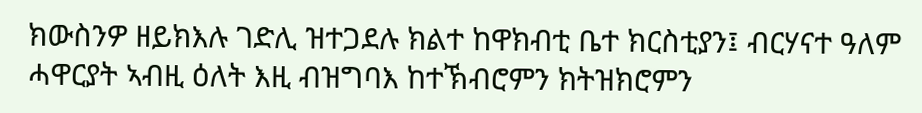ክውስንዎ ዘይክእሉ ገድሊ ዝተጋደሉ ክልተ ከዋክብቲ ቤተ ክርስቲያን፤ ብርሃናተ ዓለም ሓዋርያት ኣብዚ ዕለት እዚ ብዝግባእ ከተኽብሮምን ክትዝክሮምን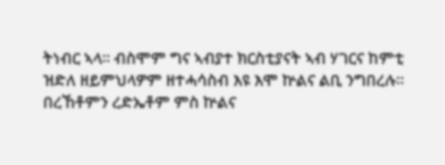ትነብር ኣላ። ብስሞም ግና ኣብያተ ክርስቲያናት ኣብ ሃገርና ከምቲ ዝድለ ዘይምህላዎም ዘተሓሳስብ እዩ እሞ ኵልና ልቢ ንግበረሉ።
በረኸቶምን ረድኤቶም ምስ ኵልና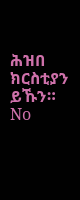ሕዝበ ክርስቲያን ይኹን።
No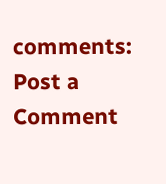comments:
Post a Comment